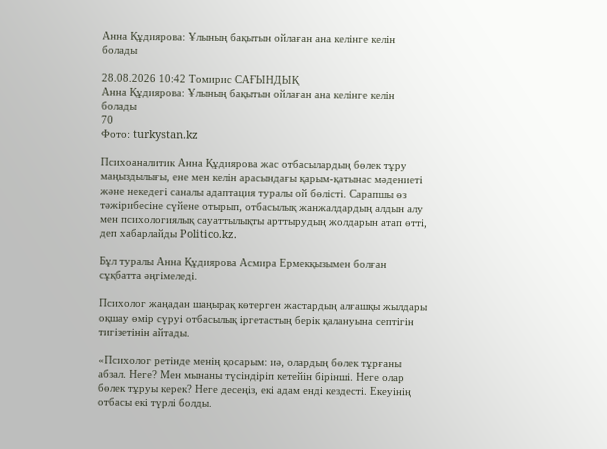Анна Құдиярова: Ұлының бақытын ойлаған ана келінге келін болады

28.08.2026 10:42 Томирис САҒЫНДЫҚ
Анна Құдиярова: Ұлының бақытын ойлаған ана келінге келін болады
70
Фото: turkystan.kz

Психоаналитик Анна Құдиярова жас отбасылардың бөлек тұру маңыздылығы, ене мен келін арасындағы қарым-қатынас мәдениеті және некедегі саналы адаптация туралы ой бөлісті. Сарапшы өз тәжірибесіне сүйене отырып, отбасылық жанжалдардың алдын алу мен психологиялық сауаттылықты арттырудың жолдарын атап өтті, деп хабарлайды Politico.kz.

Бұл туралы Анна Құдиярова Асмира Ермекқызымен болған сұқбатта әңгімеледі.

Психолог жаңадан шаңырақ көтерген жастардың алғашқы жылдары оқшау өмір сүруі отбасылық іргетастың берік қалануына септігін тигізетінін айтады.

«Психолог ретінде менің қосарым: иә, олардың бөлек тұрғаны абзал. Неге? Мен мынаны түсіндіріп кетейін бірінші. Неге олар бөлек тұруы керек? Неге десеңіз, екі адам енді кездесті. Екеуінің отбасы екі түрлі болды.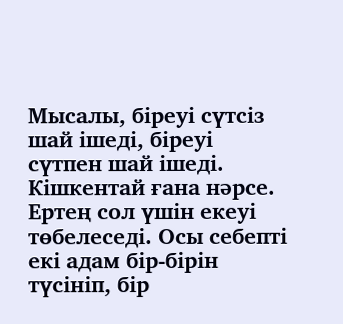Мысалы, біреуі сүтсіз шай ішеді, біреуі сүтпен шай ішеді. Кішкентай ғана нәрсе. Ертең сол үшін екеуі төбелеседі. Осы себепті екі адам бір-бірін түсініп, бір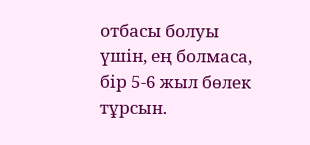отбасы болуы үшін, ең болмаса, бір 5-6 жыл бөлек тұрсын.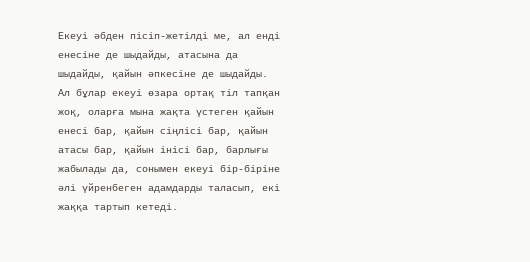Екеуі әбден пісіп-жетілді ме, ал енді енесіне де шыдайды, атасына да шыдайды, қайын әпкесіне де шыдайды. Ал бұлар екеуі өзара ортақ тіл тапқан жоқ, оларға мына жақта үстеген қайын енесі бар, қайын сіңлісі бар, қайын атасы бар, қайын інісі бар, барлығы жабылады да, сонымен екеуі бір-біріне әлі үйренбеген адамдарды таласып, екі жаққа тартып кетеді.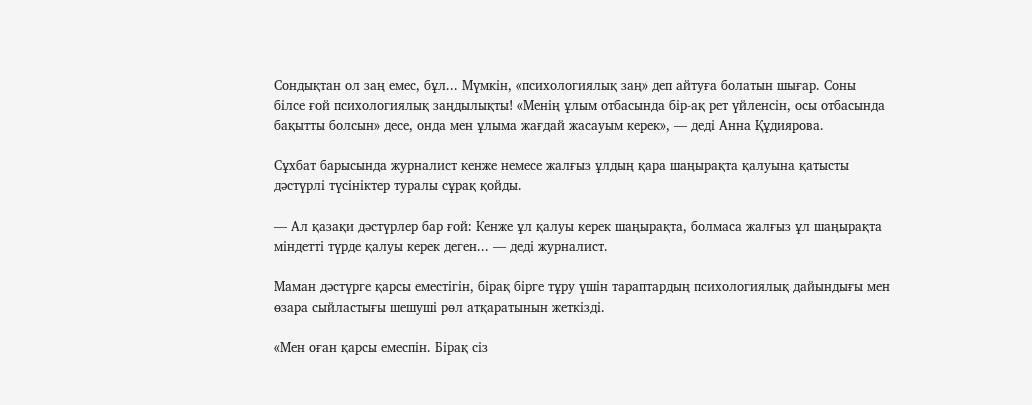Сондықтан ол заң емес, бұл... Мүмкін, «психологиялық заң» деп айтуға болатын шығар. Соны білсе ғой психологиялық заңдылықты! «Менің ұлым отбасында бір-ақ рет үйленсін, осы отбасында бақытты болсын» десе, онда мен ұлыма жағдай жасауым керек», — деді Анна Құдиярова.

Сұхбат барысында журналист кенже немесе жалғыз ұлдың қара шаңырақта қалуына қатысты дәстүрлі түсініктер туралы сұрақ қойды.

— Ал қазақи дәстүрлер бар ғой: Кенже ұл қалуы керек шаңырақта, болмаса жалғыз ұл шаңырақта міндетті түрде қалуы керек деген... — деді журналист.

Маман дәстүрге қарсы еместігін, бірақ бірге тұру үшін тараптардың психологиялық дайындығы мен өзара сыйластығы шешуші рөл атқаратынын жеткізді.

«Мен оған қарсы емеспін. Бірақ сіз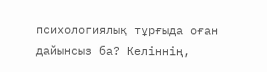психологиялық тұрғыда оған дайынсыз ба? Келіннің,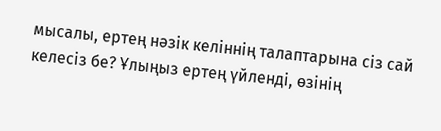мысалы, ертең нәзік келіннің талаптарына сіз сай келесіз бе? Ұлыңыз ертең үйленді, өзінің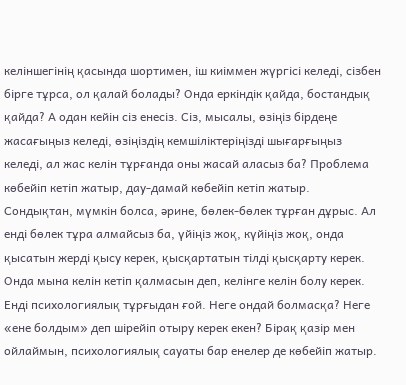келіншегінің қасында шортимен, іш киіммен жүргісі келеді, сізбен бірге тұрса, ол қалай болады? Онда еркіндік қайда, бостандық қайда? А одан кейін сіз енесіз. Сіз, мысалы, өзіңіз бірдеңе жасағыңыз келеді, өзіңіздің кемшіліктеріңізді шығарғыңыз келеді, ал жас келін тұрғанда оны жасай аласыз ба? Проблема көбейіп кетіп жатыр, дау-дамай көбейіп кетіп жатыр. Сондықтан, мүмкін болса, әрине, бөлек-бөлек тұрған дұрыс. Ал енді бөлек тұра алмайсыз ба, үйіңіз жоқ, күйіңіз жоқ, онда қысатын жерді қысу керек, қысқартатын тілді қысқарту керек. Онда мына келін кетіп қалмасын деп, келінге келін болу керек. Енді психологиялық тұрғыдан ғой. Неге ондай болмасқа? Неге «ене болдым» деп шірейіп отыру керек екен? Бірақ қазір мен ойлаймын, психологиялық сауаты бар енелер де көбейіп жатыр.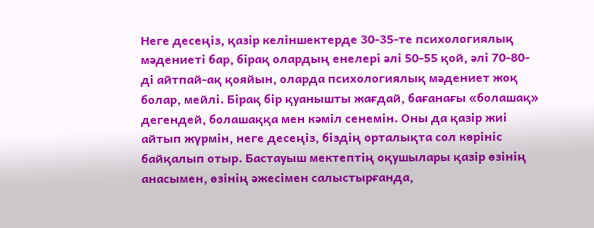Неге десеңіз, қазір келіншектерде 30-35-те психологиялық мәдениеті бар, бірақ олардың енелері әлі 50-55 қой, әлі 70-80-ді айтпай-ақ қояйын, оларда психологиялық мәдениет жоқ болар, мейлі. Бірақ бір қуанышты жағдай, бағанағы «болашақ» дегендей, болашаққа мен кәміл сенемін. Оны да қазір жиі айтып жүрмін, неге десеңіз, біздің орталықта сол көрініс байқалып отыр. Бастауыш мектептің оқушылары қазір өзінің анасымен, өзінің әжесімен салыстырғанда,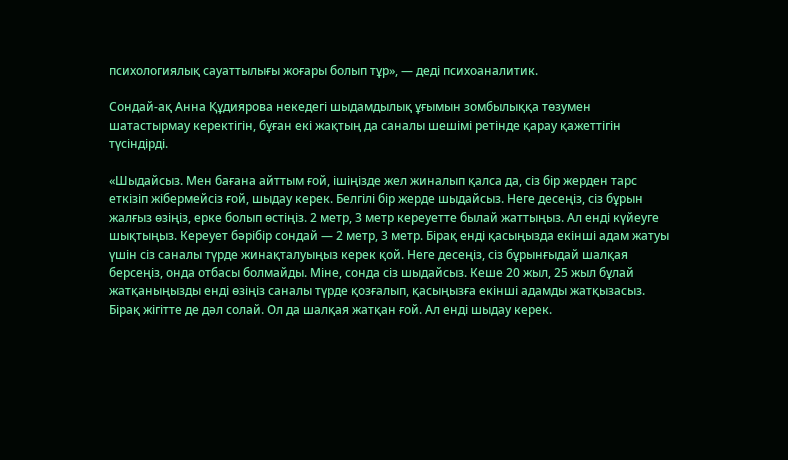психологиялық сауаттылығы жоғары болып тұр», — деді психоаналитик.

Сондай-ақ Анна Құдиярова некедегі шыдамдылық ұғымын зомбылыққа төзумен шатастырмау керектігін, бұған екі жақтың да саналы шешімі ретінде қарау қажеттігін түсіндірді.

«Шыдайсыз. Мен бағана айттым ғой, ішіңізде жел жиналып қалса да, сіз бір жерден тарс еткізіп жібермейсіз ғой, шыдау керек. Белгілі бір жерде шыдайсыз. Неге десеңіз, сіз бұрын жалғыз өзіңіз, ерке болып өстіңіз. 2 метр, 3 метр кереуетте былай жаттыңыз. Ал енді күйеуге шықтыңыз. Кереует бәрібір сондай — 2 метр, 3 метр. Бірақ енді қасыңызда екінші адам жатуы үшін сіз саналы түрде жинақталуыңыз керек қой. Неге десеңіз, сіз бұрынғыдай шалқая берсеңіз, онда отбасы болмайды. Міне, сонда сіз шыдайсыз. Кеше 20 жыл, 25 жыл бұлай жатқаныңызды енді өзіңіз саналы түрде қозғалып, қасыңызға екінші адамды жатқызасыз. Бірақ жігітте де дәл солай. Ол да шалқая жатқан ғой. Ал енді шыдау керек.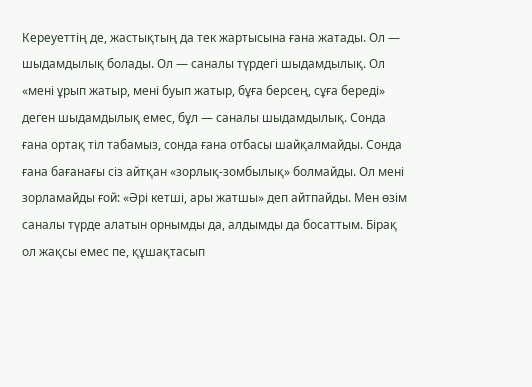Кереуеттің де, жастықтың да тек жартысына ғана жатады. Ол — шыдамдылық болады. Ол — саналы түрдегі шыдамдылық. Ол «мені ұрып жатыр, мені буып жатыр, бұға берсең, сұға береді» деген шыдамдылық емес, бұл — саналы шыдамдылық. Сонда ғана ортақ тіл табамыз, сонда ғана отбасы шайқалмайды. Сонда ғана бағанағы сіз айтқан «зорлық-зомбылық» болмайды. Ол мені зорламайды ғой: «Әрі кетші, ары жатшы» деп айтпайды. Мен өзім саналы түрде алатын орнымды да, алдымды да босаттым. Бірақ ол жақсы емес пе, құшақтасып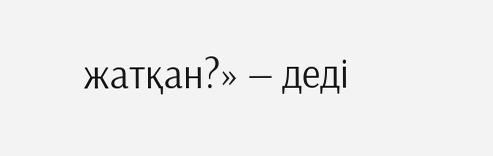жатқан?» — деді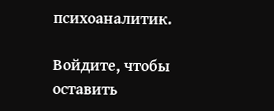психоаналитик.

Войдите, чтобы оставить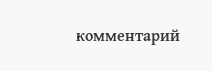комментарий